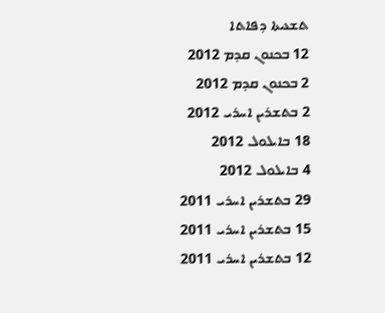ܬܫܥܝܬܐ ܕܦܐܬܐ
12 ܒܟܢܘܢ ܩܕܡ 2012
2 ܒܟܢܘܢ ܩܕܡ 2012
2 ܒܬܫܪܝܢ ܐܚܪܝ 2012
18 ܒܐܝܠܘܠ 2012
4 ܒܐܝܠܘܠ 2012
29 ܒܬܫܪܝܢ ܐܚܪܝ 2011
15 ܒܬܫܪܝܢ ܐܚܪܝ 2011
12 ܒܬܫܪܝܢ ܐܚܪܝ 2011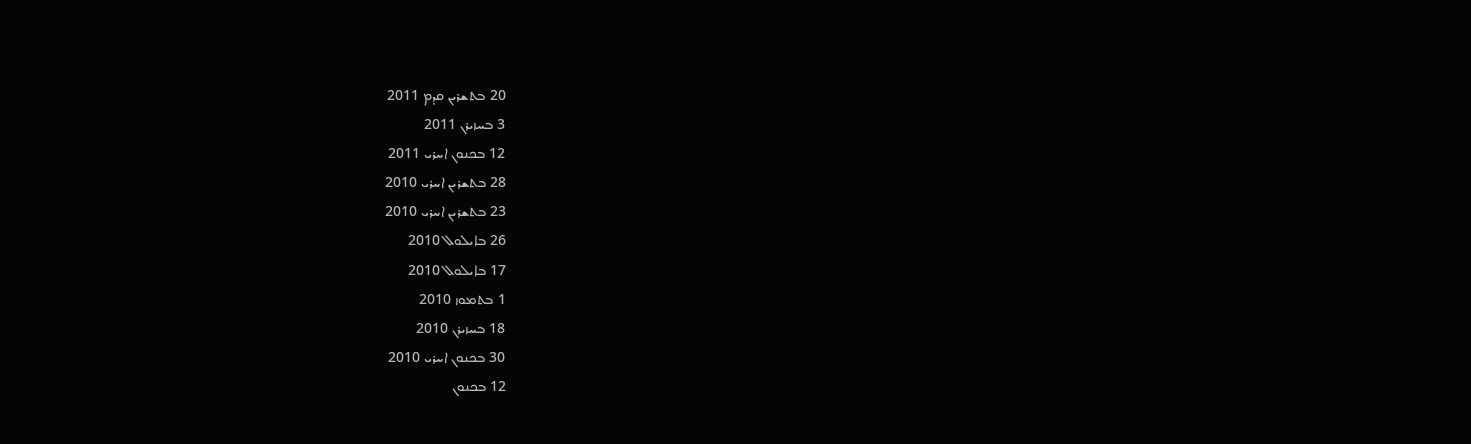20 ܒܬܫܪܝܢ ܩܕܡ 2011
3 ܒܚܙܝܪܢ 2011
12 ܒܟܢܘܢ ܐܚܪܝ 2011
28 ܒܬܫܪܝܢ ܐܚܪܝ 2010
23 ܒܬܫܪܝܢ ܐܚܪܝ 2010
26 ܒܐܝܠܘܠ 2010
17 ܒܐܝܠܘܠ 2010
1 ܒܬܡܘܙ 2010
18 ܒܚܙܝܪܢ 2010
30 ܒܟܢܘܢ ܐܚܪܝ 2010
12 ܒܟܢܘܢ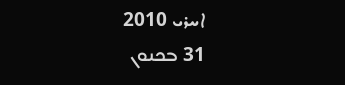ܐܚܪܝ 2010
31 ܒܟܢܘܢ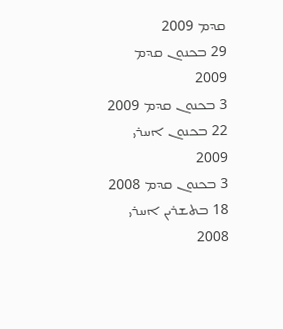ܩܕܡ 2009
29 ܒܟܢܘܢ ܩܕܡ 2009
3 ܒܟܢܘܢ ܩܕܡ 2009
22 ܒܟܢܘܢ ܐܚܪܝ 2009
3 ܒܟܢܘܢ ܩܕܡ 2008
18 ܒܬܫܪܝܢ ܐܚܪܝ 2008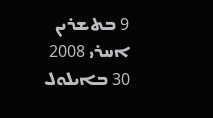9 ܒܬܫܪܝܢ ܐܚܪܝ 2008
30 ܒܐܝܠܘܠ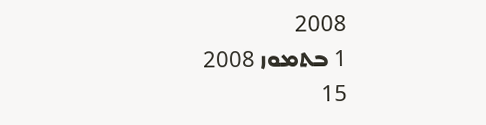2008
1 ܒܬܡܘܙ 2008
15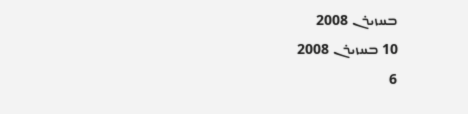ܒܚܙܝܪܢ 2008
10 ܒܚܙܝܪܢ 2008
6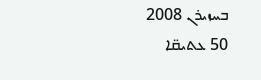ܒܚܙܝܪܢ 2008
50 ܥܬܝܩ̈ܐ